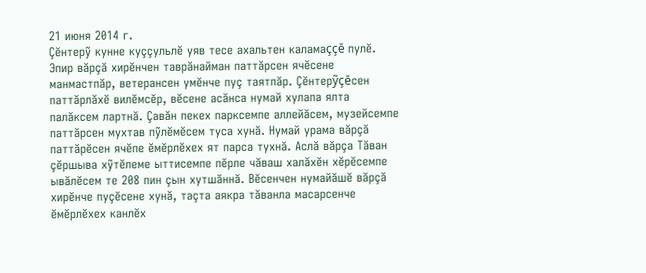21 июня 2014 г.
Çĕнтерỹ кунне куççульлĕ уяв тесе ахальтен каламаççĕ пулĕ. Эпир вăрçă хирĕнчен таврăнайман паттăрсен ячĕсене манмастпăр, ветерансен умĕнче пуç таятпăр. Çĕнтерỹçĕсен паттăрлăхĕ вилĕмсĕр, вĕсене асăнса нумай хулапа ялта палăксем лартнă. Çавăн пекех парксемпе аллейăсем, музейсемпе паттăрсен мухтав пỹлĕмĕсем туса хунă. Нумай урама вăрçă паттăрĕсен ячĕпе ĕмĕрлĕхех ят парса тухнă. Аслă вăрçа Тăван çĕршыва хỹтĕлеме ыттисемпе пĕрле чăваш халăхĕн хĕрĕсемпе ывăлĕсем те 208 пин çын хутшăннă. Вĕсенчен нумайăшĕ вăрçă хирĕнче пуçĕсене хунă, таçта аякра тăванла масарсенче ĕмĕрлĕхех канлĕх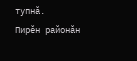тупнă.
Пирĕн районăн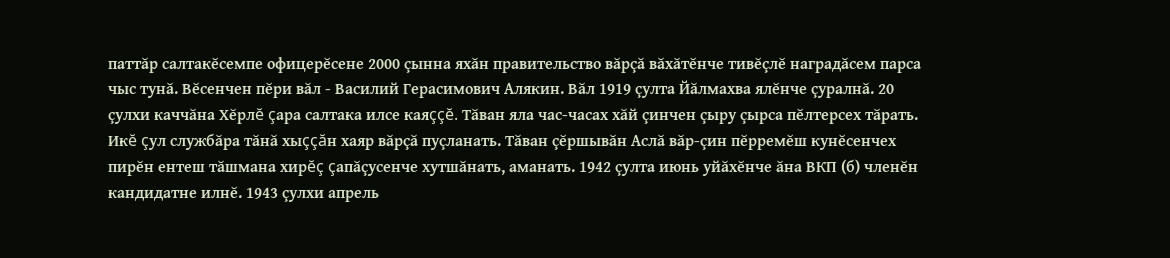паттăр салтакĕсемпе офицерĕсене 2000 çынна яхăн правительство вăрçă вăхăтĕнче тивĕçлĕ наградăсем парса чыс тунă. Вĕсенчен пĕри вăл - Василий Герасимович Алякин. Вăл 1919 çулта Йăлмахва ялĕнче çуралнă. 20 çулхи каччăна Хĕрлĕ çара салтака илсе каяççĕ. Тăван яла час-часах хăй çинчен çыру çырса пĕлтерсех тăрать.
Икĕ çул службăра тăнă хыççăн хаяр вăрçă пуçланать. Тăван çĕршывăн Аслă вăр-çин пĕрремĕш кунĕсенчех пирĕн ентеш тăшмана хирĕç çапăçусенче хутшăнать, аманать. 1942 çулта июнь уйăхĕнче ăна ВКП (б) членĕн кандидатне илнĕ. 1943 çулхи апрель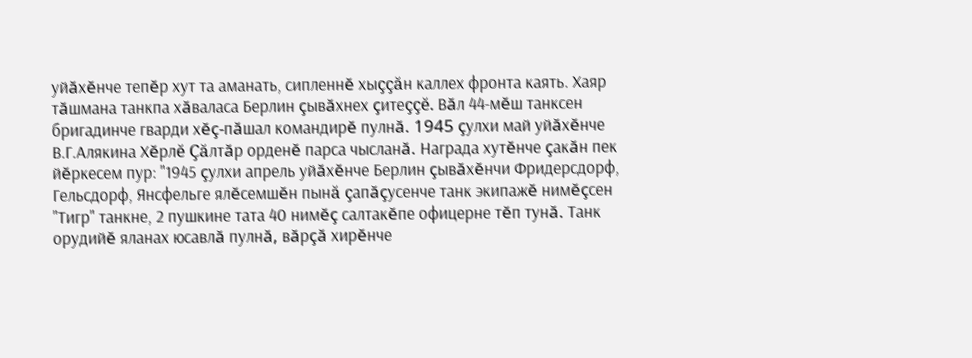уйăхĕнче тепĕр хут та аманать, сипленнĕ хыççăн каллех фронта каять. Хаяр тăшмана танкпа хăваласа Берлин çывăхнех çитеççĕ. Вăл 44-мĕш танксен бригадинче гварди хĕç-пăшал командирĕ пулнă. 1945 çулхи май уйăхĕнче В.Г.Алякина Хĕрлĕ Çăлтăр орденĕ парса чысланă. Награда хутĕнче çакăн пек йĕркесем пур: "1945 çулхи апрель уйăхĕнче Берлин çывăхĕнчи Фридерсдорф, Гельсдорф, Янсфельге ялĕсемшĕн пынă çапăçусенче танк экипажĕ нимĕçсен "Тигр" танкне, 2 пушкине тата 40 нимĕç салтакĕпе офицерне тĕп тунă. Танк орудийĕ яланах юсавлă пулнă, вăрçă хирĕнче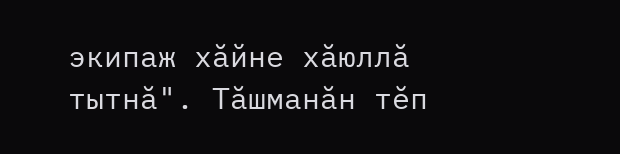экипаж хăйне хăюллă тытнă". Тăшманăн тĕп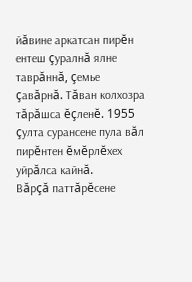йăвине аркатсан пирĕн ентеш çуралнă ялне таврăннă, çемье çавăрнă. Тăван колхозра тăрăшса ĕçленĕ. 1955 çулта сурансене пула вăл пирĕнтен ĕмĕрлĕхех уйрăлса кайнă.
Вăрçă паттăрĕсене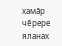хамăр чĕрере яланах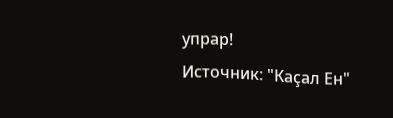упрар!
Источник: "Каçал Ен"